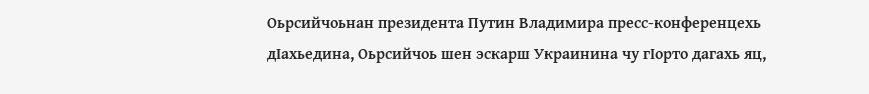Оьрсийчоьнан президента Путин Владимира пресс-конференцехь дIахьедина, Оьрсийчоь шен эскарш Украинина чу гIорто дагахь яц,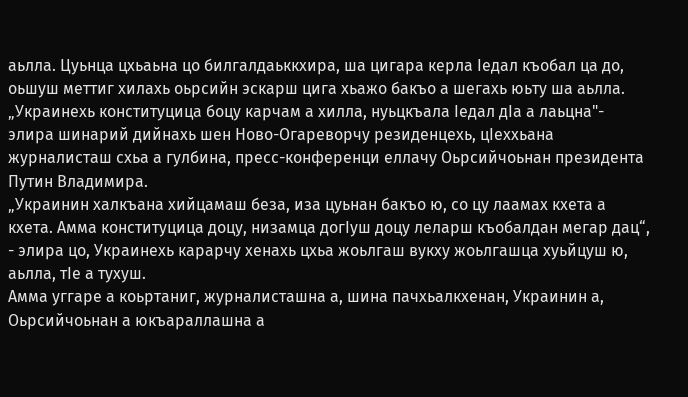аьлла. Цуьнца цхьаьна цо билгалдаьккхира, ша цигара керла Iедал къобал ца до, оьшуш меттиг хилахь оьрсийн эскарш цига хьажо бакъо а шегахь юьту ша аьлла.
„Украинехь конституцица боцу карчам а хилла, нуьцкъала Iедал дIа а лаьцна"- элира шинарий дийнахь шен Ново-Огареворчу резиденцехь, цIеххьана журналисташ схьа а гулбина, пресс-конференци еллачу Оьрсийчоьнан президента Путин Владимира.
„Украинин халкъана хийцамаш беза, иза цуьнан бакъо ю, со цу лаамах кхета а кхета. Амма конституцица доцу, низамца догIуш доцу леларш къобалдан мегар дац“, - элира цо, Украинехь карарчу хенахь цхьа жоьлгаш вукху жоьлгашца хуьйцуш ю, аьлла, тIе а тухуш.
Амма уггаре а коьртаниг, журналисташна а, шина пачхьалкхенан, Украинин а, Оьрсийчоьнан а юкъараллашна а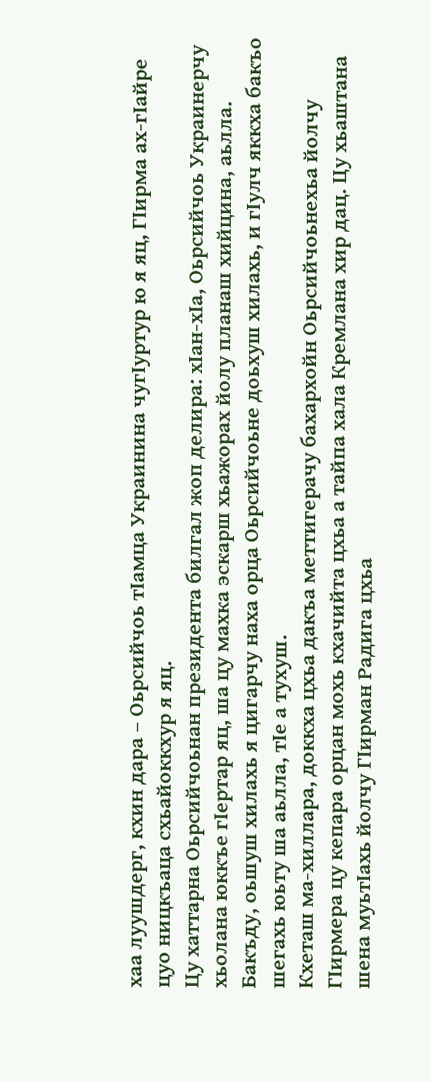хаа луушдерг, кхин дара – Оьрсийчоь тIамца Украинина чугIуртур ю я яц, ГIирма ах-гIайре цуо ницкъаца схьайоккхур я яц.
Цу хаттарна Оьрсийчоьнан президента билгал жоп делира: хIан-хIа, Оьрсийчоь Украинерчу хьолана юккъе гIертар яц, ша цу махка эскарш хьажорах йолу планаш хийцина, аьлла. Бакъду, оьшуш хилахь я цигарчу наха орца Оьрсийчоьне доьхуш хилахь, и гIулч яккха бакъо шегахь юьту ша аьлла, тIе а тухуш.
Кхеташ ма-хиллара, доккха цхьа дакъа меттигерачу бахархойн Оьрсийчоьнехьа йолчу ГIирмера цу кепара орцан мохь кхачийта цхьа а тайпа хала Кремлана хир дац. Цу хьаштана шена муьтIахь йолчу ГIирман Радига цхьа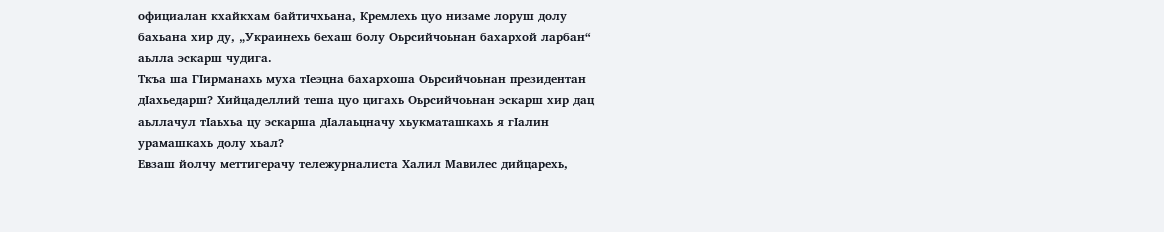официалан кхайкхам байтичхьана, Кремлехь цуо низаме лоруш долу бахьана хир ду, „Украинехь бехаш болу Оьрсийчоьнан бахархой ларбан“ аьлла эскарш чудига.
Ткъа ша ГIирманахь муха тIеэцна бахархоша Оьрсийчоьнан президентан дIахьедарш? Хийцаделлий теша цуо цигахь Оьрсийчоьнан эскарш хир дац аьллачул тIаьхьа цу эскарша дIалаьцначу хьукматашкахь я гIалин урамашкахь долу хьал?
Евзаш йолчу меттигерачу тележурналиста Халил Мавилес дийцарехь,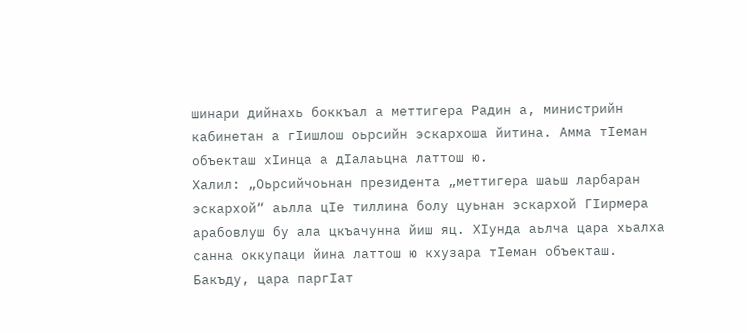шинари дийнахь боккъал а меттигера Радин а, министрийн кабинетан а гIишлош оьрсийн эскархоша йитина. Амма тIеман объекташ хIинца а дIалаьцна латтош ю.
Халил: „Оьрсийчоьнан президента „меттигера шаьш ларбаран эскархой“ аьлла цIе тиллина болу цуьнан эскархой ГIирмера арабовлуш бу ала цкъачунна йиш яц. ХIунда аьлча цара хьалха санна оккупаци йина латтош ю кхузара тIеман объекташ.
Бакъду, цара паргIат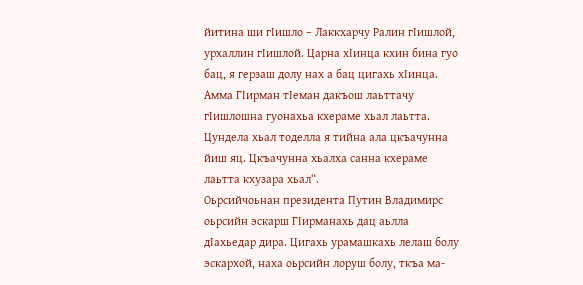йитина ши гIишло – Лаккхарчу Ралин гIишлой, урхаллин гIишлой. Царна хIинца кхин бина гуо бац, я герзаш долу нах а бац цигахь хIинца. Амма ГIирман тIеман дакъош лаьттачу гIишлошна гуонахьа кхераме хьал лаьтта. Цундела хьал тоделла я тийна ала цкъачунна йиш яц. Цкъачунна хьалха санна кхераме лаьтта кхузара хьал“.
Оьрсийчоьнан президента Путин Владимирс оьрсийн эскарш ГIирманахь дац аьлла дIахьедар дира. Цигахь урамашкахь лелаш болу эскархой, наха оьрсийн лоруш болу, ткъа ма-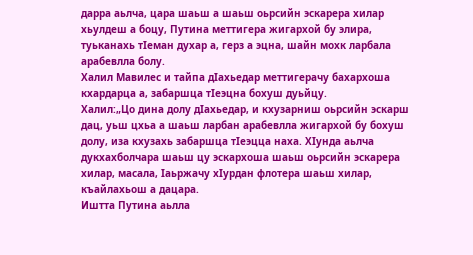дарра аьлча, цара шаьш а шаьш оьрсийн эскарера хилар хьулдеш а боцу, Путина меттигера жигархой бу элира, туьканахь тIеман духар а, герз а эцна, шайн мохк ларбала арабевлла болу.
Халил Мавилес и тайпа дIахьедар меттигерачу бахархоша кхардарца а, забаршца тIеэцна бохуш дуьйцу.
Халил:„Цо дина долу дIахьедар, и кхузарниш оьрсийн эскарш дац, уьш цхьа а шаьш ларбан арабевлла жигархой бу бохуш долу, иза кхузахь забаршца тIеэцца наха. ХIунда аьлча дукхахболчара шаьш цу эскархоша шаьш оьрсийн эскарера хилар, масала, Iаьржачу хIурдан флотера шаьш хилар, къайлахьош а дацара.
Иштта Путина аьлла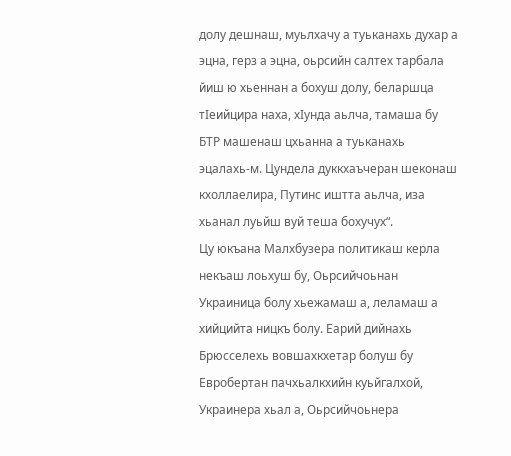долу дешнаш, муьлхачу а туьканахь духар а эцна, герз а эцна, оьрсийн салтех тарбала йиш ю хьеннан а бохуш долу, беларшца тIеийцира наха, хIунда аьлча, тамаша бу БТР машенаш цхьанна а туьканахь эцалахь-м. Цундела дуккхаъчеран шеконаш кхоллаелира, Путинс иштта аьлча, иза хьанал луьйш вуй теша бохучух“.
Цу юкъана Малхбузера политикаш керла некъаш лоьхуш бу, Оьрсийчоьнан Украиница болу хьежамаш а, леламаш а хийцийта ницкъ болу. Еарий дийнахь Брюсселехь вовшахкхетар болуш бу Евробертан пачхьалкхийн куьйгалхой, Украинера хьал а, Оьрсийчоьнера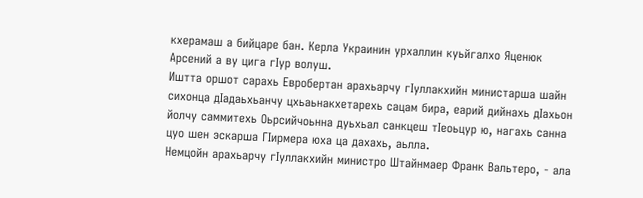кхерамаш а бийцаре бан. Керла Украинин урхаллин куьйгалхо Яценюк Арсений а ву цига гIур волуш.
Иштта оршот сарахь Евробертан арахьарчу гIуллакхийн министарша шайн сихонца дIадаьхьанчу цхьаьнакхетарехь сацам бира, еарий дийнахь дIахьон йолчу саммитехь Оьрсийчоьнна дуьхьал санкцеш тIеоьцур ю, нагахь санна цуо шен эскарша ГIирмера юха ца дахахь, аьлла.
Немцойн арахьарчу гIуллакхийн министро Штайнмаер Франк Вальтеро, - ала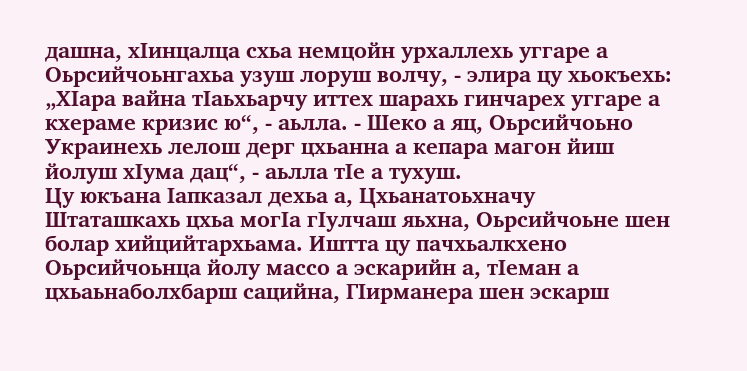дашна, хIинцалца схьа немцойн урхаллехь уггаре а Оьрсийчоьнгахьа узуш лоруш волчу, - элира цу хьокъехь: „ХIара вайна тIаьхьарчу иттех шарахь гинчарех уггаре а кхераме кризис ю“, - аьлла. - Шеко а яц, Оьрсийчоьно Украинехь лелош дерг цхьанна а кепара магон йиш йолуш хIума дац“, - аьлла тIе а тухуш.
Цу юкъана Iапказал дехьа а, Цхьанатоьхначу Штаташкахь цхьа могIа гIулчаш яьхна, Оьрсийчоьне шен болар хийцийтархьама. Иштта цу пачхьалкхено Оьрсийчоьнца йолу массо а эскарийн а, тIеман а цхьаьнаболхбарш сацийна, ГIирманера шен эскарш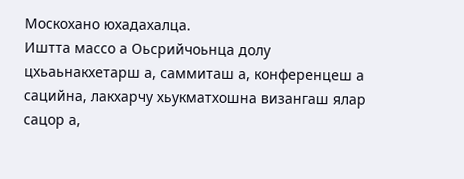Москохано юхадахалца.
Иштта массо а Оьсрийчоьнца долу цхьаьнакхетарш а, саммиташ а, конференцеш а сацийна, лакхарчу хьукматхошна визангаш ялар сацор а,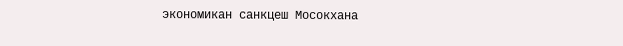экономикан санкцеш Мосокхана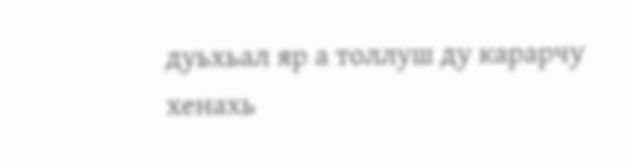дуьхьал яр а толлуш ду карарчу хенахь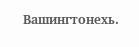Вашингтонехь.